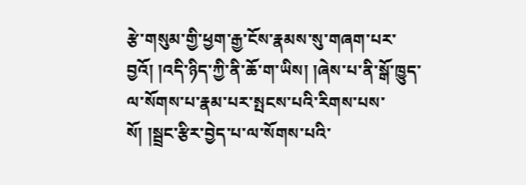རྩེ་གསུམ་གྱི་ཕྱག་རྒྱ་ངོས་རྣམས་སུ་གཞག་པར་བྱའོ། །འདི་ཉིད་ཀྱི་ནི་ཆོ་ག་ཡིས། །ཞེས་པ་ནི་སྒོ་ཁྱུད་ལ་སོགས་པ་རྣམ་པར་སྤངས་པའི་རིགས་པས་སོ། །སྦྲང་རྩིར་བྱེད་པ་ལ་སོགས་པའི་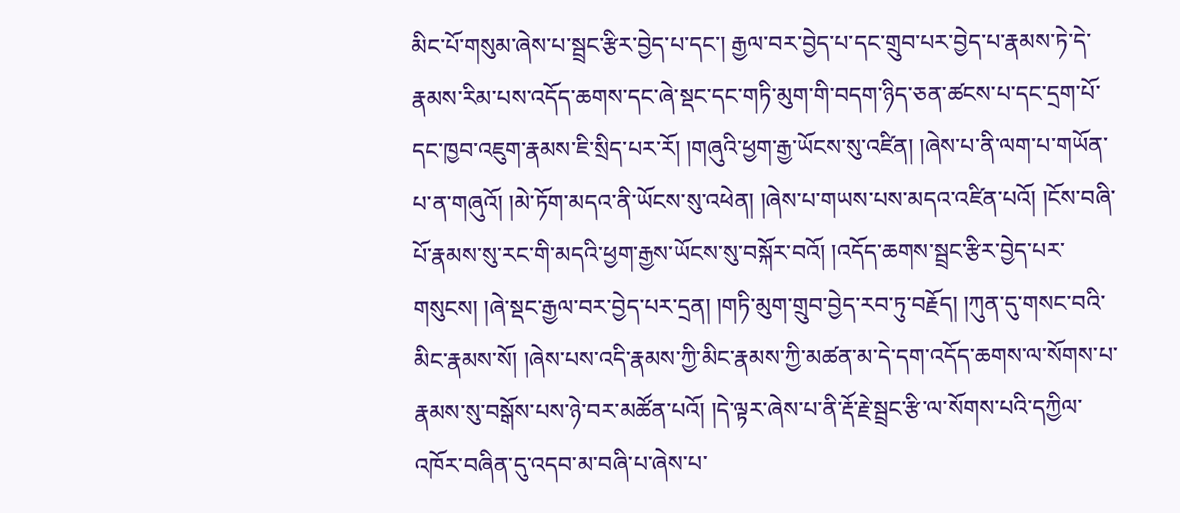མིང་པོ་གསུམ་ཞེས་པ་སྦྲང་རྩིར་བྱེད་པ་དང་། རྒྱལ་བར་བྱེད་པ་དང་གྲུབ་པར་བྱེད་པ་རྣམས་ཏེ་དེ་རྣམས་རིམ་པས་འདོད་ཆགས་དང་ཞེ་སྡང་དང་གཏི་མུག་གི་བདག་ཉིད་ཅན་ཚངས་པ་དང་དྲག་པོ་དང་ཁྱབ་འཇུག་རྣམས་ཇི་སྲིད་པར་རོ། །གཞུའི་ཕྱག་རྒྱ་ཡོངས་སུ་འཛིན། །ཞེས་པ་ནི་ལག་པ་གཡོན་པ་ན་གཞུའོ། །མེ་ཏོག་མདའ་ནི་ཡོངས་སུ་འཕེན། །ཞེས་པ་གཡས་པས་མདའ་འཛིན་པའོ། །ངོས་བཞི་པོ་རྣམས་སུ་རང་གི་མདའི་ཕྱག་རྒྱས་ཡོངས་སུ་བསྐོར་བའོ། །འདོད་ཆགས་སྦྲང་རྩིར་བྱེད་པར་གསུངས། །ཞེ་སྡང་རྒྱལ་བར་བྱེད་པར་དྲན། །གཏི་མུག་གྲུབ་བྱེད་རབ་ཏུ་བརྗོད། །ཀུན་དུ་གསང་བའི་མིང་རྣམས་སོ། །ཞེས་པས་འདི་རྣམས་ཀྱི་མིང་རྣམས་ཀྱི་མཚན་མ་དེ་དག་འདོད་ཆགས་ལ་སོགས་པ་རྣམས་སུ་བསྒོས་པས་ཉེ་བར་མཚོན་པའོ། །དེ་ལྟར་ཞེས་པ་ནི་རྡོ་རྗེ་སྦྲང་རྩི་ལ་སོགས་པའི་དཀྱིལ་འཁོར་བཞིན་དུ་འདབ་མ་བཞི་པ་ཞེས་པ་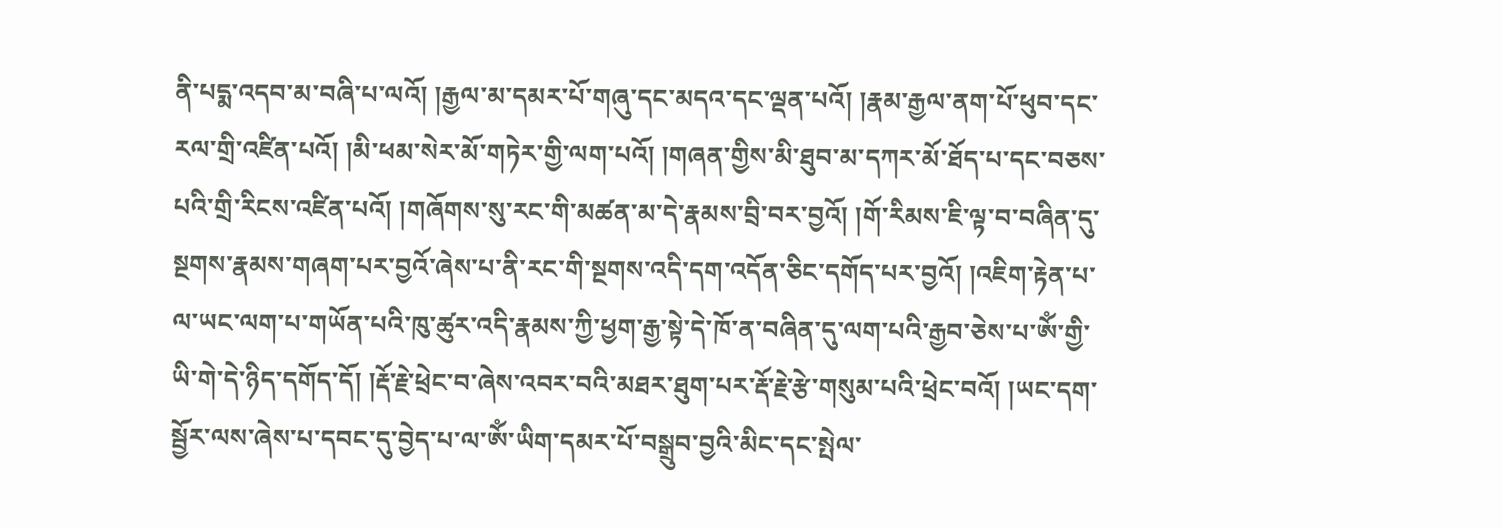ནི་པདྨ་འདབ་མ་བཞི་པ་ལའོ། །རྒྱལ་མ་དམར་པོ་གཞུ་དང་མདའ་དང་ལྡན་པའོ། །རྣམ་རྒྱལ་ནག་པོ་ཕུབ་དང་རལ་གྲི་འཛིན་པའོ། །མི་ཕམ་སེར་མོ་གཏེར་གྱི་ལག་པའོ། །གཞན་གྱིས་མི་ཐུབ་མ་དཀར་མོ་ཐོད་པ་དང་བཅས་པའི་གྲི་རིངས་འཛིན་པའོ། །གཞོགས་སུ་རང་གི་མཚན་མ་དེ་རྣམས་བྲི་བར་བྱའོ། །གོ་རིམས་ཇི་ལྟ་བ་བཞིན་དུ་སྔགས་རྣམས་གཞག་པར་བྱའོ་ཞེས་པ་ནི་རང་གི་སྔགས་འདི་དག་འདོན་ཅིང་དགོད་པར་བྱའོ། །འཇིག་རྟེན་པ་ལ་ཡང་ལག་པ་གཡོན་པའི་ཁུ་ཚུར་འདི་རྣམས་ཀྱི་ཕྱག་རྒྱ་སྟེ་དེ་ཁོ་ན་བཞིན་དུ་ལག་པའི་རྒྱབ་ཅེས་པ་ཨོཾ་གྱི་ཡི་གེ་དེ་ཉིད་དགོད་དོ། །རྡོ་རྗེ་ཕྲེང་བ་ཞེས་འབར་བའི་མཐར་ཐུག་པར་རྡོ་རྗེ་རྩེ་གསུམ་པའི་ཕྲེང་བའོ། །ཡང་དག་སྦྱོར་ལས་ཞེས་པ་དབང་དུ་བྱེད་པ་ལ་ཨོཾ་ཡིག་དམར་པོ་བསྒྲུབ་བྱའི་མིང་དང་སྤེལ་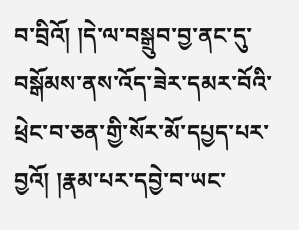བ་བྲིའོ། །དེ་ལ་བསྒྲུབ་བྱ་ནང་དུ་བསྒོམས་ནས་འོད་ཟེར་དམར་བོའི་ཕྲེང་བ་ཅན་གྱི་སོར་མོ་དཔྱད་པར་བྱའོ། །རྣམ་པར་དབྱེ་བ་ཡང་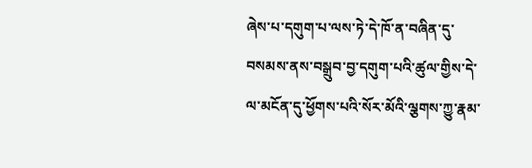ཞེས་པ་དགུག་པ་ལས་ཏེ་དེ་ཁོ་ན་བཞིན་དུ་བསམས་ནས་བསྒྲུབ་བྱ་དགུག་པའི་ཚུལ་གྱིས་དེ་ལ་མངོན་དུ་ཕྱོགས་པའི་སོར་མོའི་ལྕགས་ཀྱུ་རྣམ་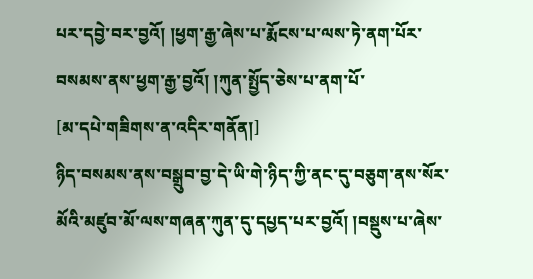པར་དབྱེ་བར་བྱའོ། །ཕྱག་རྒྱ་ཞེས་པ་རྨོངས་པ་ལས་ཏེ་ནག་པོར་བསམས་ནས་ཕྱག་རྒྱ་བྱའོ། །ཀུན་སྤྱོད་ཅེས་པ་ནག་པོ་
[མ་དཔེ་གཟིགས་ན་འདིར་གནོན།]
ཉིད་བསམས་ནས་བསྒྲུབ་བྱ་དེ་ཡི་གེ་ཉིད་ཀྱི་ནང་དུ་བཅུག་ནས་སོར་མོའི་མཛུབ་མོ་ལས་གཞན་ཀུན་དུ་དཔྱད་པར་བྱའོ། །བསྡུས་པ་ཞེས་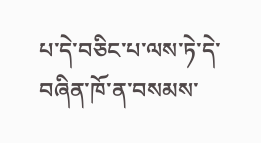པ་དེ་བཅིང་པ་ལས་ཏེ་དེ་བཞིན་ཁོ་ན་བསམས་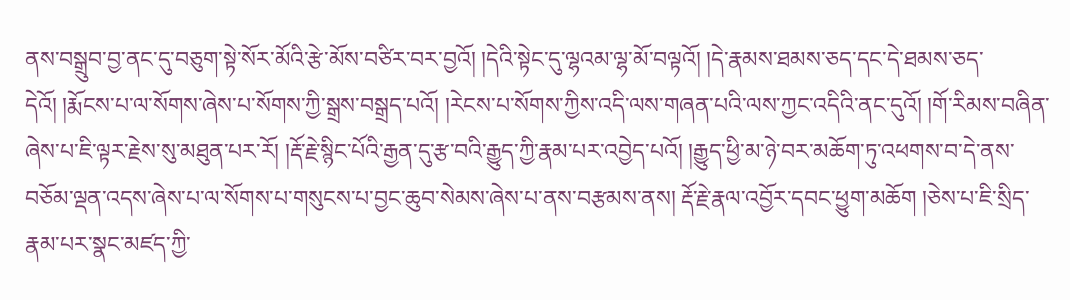ནས་བསྒྲུབ་བྱ་ནང་དུ་བཅུག་སྟེ་སོར་མོའི་རྩེ་མོས་བཙིར་བར་བྱའོ། །དེའི་སྟེང་དུ་ལྷའམ་ལྷ་མོ་བལྟའོ། །དེ་རྣམས་ཐམས་ཅད་དང་དེ་ཐམས་ཅད་དེའོ། །རྨོངས་པ་ལ་སོགས་ཞེས་པ་སོགས་ཀྱི་སྒྲས་བསྒྲད་པའོ། །རེངས་པ་སོགས་ཀྱིས་འདི་ལས་གཞན་པའི་ལས་ཀྱང་འདིའི་ནང་དུའོ། །གོ་རིམས་བཞིན་ཞེས་པ་ཇི་ལྟར་རྗེས་སུ་མཐུན་པར་རོ། །རྡོ་རྗེ་སྙིང་པོའི་རྒྱན་དུ་རྩ་བའི་རྒྱུད་ཀྱི་རྣམ་པར་འབྱེད་པའོ། །རྒྱུད་ཕྱི་མ་ཉེ་བར་མཆོག་ཏུ་འཕགས་བ་དེ་ནས་བཅོམ་ལྡན་འདས་ཞེས་པ་ལ་སོགས་པ་གསུངས་པ་བྱང་ཆུབ་སེམས་ཞེས་པ་ནས་བརྩམས་ནས། རྡོ་རྗེ་རྣལ་འབྱོར་དབང་ཕྱུག་མཆོག །ཅེས་པ་ཇི་སྲིད་རྣམ་པར་སྣང་མཛད་ཀྱི་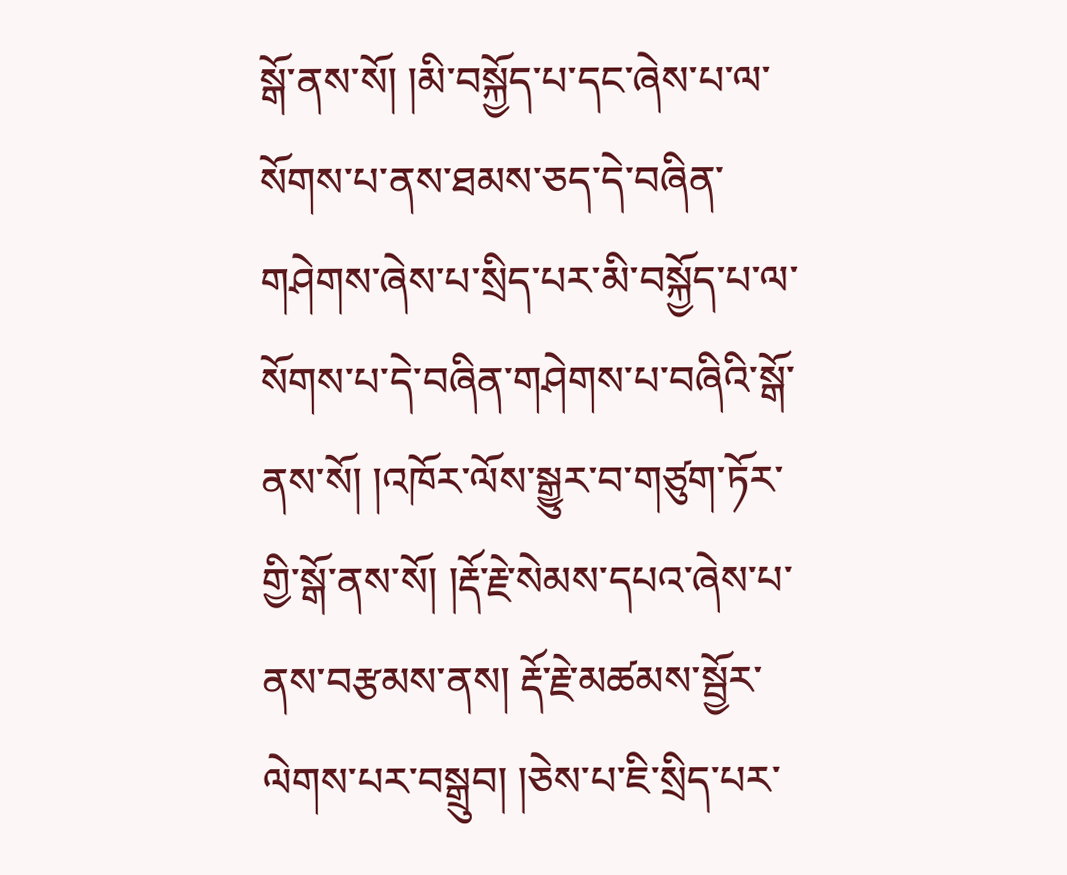སྒོ་ནས་སོ། །མི་བསྐྱོད་པ་དང་ཞེས་པ་ལ་སོགས་པ་ནས་ཐམས་ཅད་དེ་བཞིན་གཤེགས་ཞེས་པ་སྲིད་པར་མི་བསྐྱོད་པ་ལ་སོགས་པ་དེ་བཞིན་གཤེགས་པ་བཞིའི་སྒོ་ནས་སོ། །འཁོར་ལོས་སྒྱུར་བ་གཙུག་ཏོར་གྱི་སྒོ་ནས་སོ། །རྡོ་རྗེ་སེམས་དཔའ་ཞེས་པ་ནས་བརྩམས་ནས། རྡོ་རྗེ་མཚམས་སྦྱོར་ལེགས་པར་བསྒྲུབ། །ཅེས་པ་ཇི་སྲིད་པར་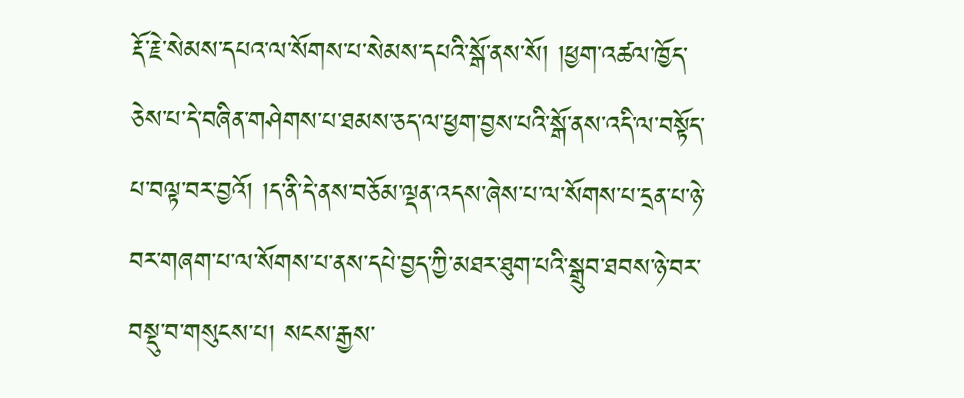རྡོ་རྗེ་སེམས་དཔའ་ལ་སོགས་པ་སེམས་དཔའི་སྒོ་ནས་སོ། །ཕྱག་འཚལ་ཁྱོད་ཅེས་པ་དེ་བཞིན་གཤེགས་པ་ཐམས་ཅད་ལ་ཕྱག་བྱས་པའི་སྒོ་ནས་འདི་ལ་བསྟོད་པ་བལྟ་བར་བྱའོ། །ད་ནི་དེ་ནས་བཅོམ་ལྡན་འདས་ཞེས་པ་ལ་སོགས་པ་དྲན་པ་ཉེ་བར་གཞག་པ་ལ་སོགས་པ་ནས་དཔེ་བྱད་ཀྱི་མཐར་ཐུག་པའི་སྒྲུབ་ཐབས་ཉེ་བར་བསྡུ་བ་གསུངས་པ། སངས་རྒྱས་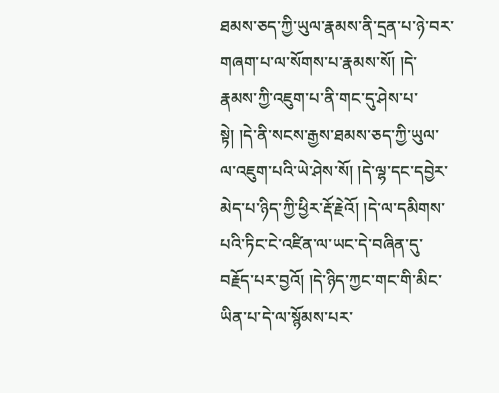ཐམས་ཅད་ཀྱི་ཡུལ་རྣམས་ནི་དྲན་པ་ཉེ་བར་གཞག་པ་ལ་སོགས་པ་རྣམས་སོ། །དེ་རྣམས་ཀྱི་འཇུག་པ་ནི་གང་དུ་ཤེས་པ་སྟེ། །དེ་ནི་སངས་རྒྱས་ཐམས་ཅད་ཀྱི་ཡུལ་ལ་འཇུག་པའི་ཡེ་ཤེས་སོ། །དེ་ལྷ་དང་དབྱེར་མེད་པ་ཉིད་ཀྱི་ཕྱིར་རྡོ་རྗེའོ། །དེ་ལ་དམིགས་པའི་ཏིང་ངེ་འཛིན་ལ་ཡང་དེ་བཞིན་དུ་བརྗོད་པར་བྱའོ། །དེ་ཉིད་ཀྱང་གང་གི་མིང་ཡིན་པ་དེ་ལ་སྙོམས་པར་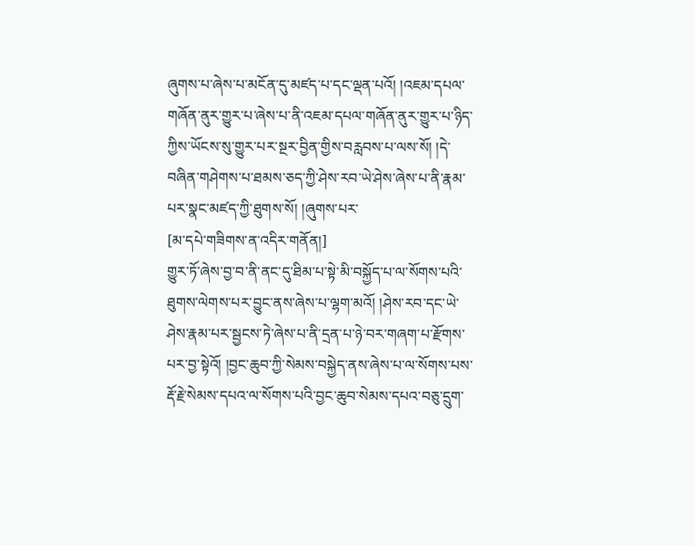ཞུགས་པ་ཞེས་པ་མངོན་དུ་མཛད་པ་དང་ལྡན་པའོ། །འཇམ་དཔལ་གཞོན་ནུར་གྱུར་པ་ཞེས་པ་ནི་འཇམ་དཔལ་གཞོན་ནུར་གྱུར་པ་ཉིད་ཀྱིས་ཡོངས་སུ་གྱུར་པར་སྔར་བྱིན་གྱིས་བརླབས་པ་ལས་སོ། །དེ་བཞིན་གཤེགས་པ་ཐམས་ཅད་ཀྱི་ཤེས་རབ་ཡེ་ཤེས་ཞེས་པ་ནི་རྣམ་པར་སྣང་མཛད་ཀྱི་ཐུགས་སོ། །ཞུགས་པར་
[མ་དཔེ་གཟིགས་ན་འདིར་གནོན།]
གྱུར་ཏོ་ཞེས་བྱ་བ་ནི་ནང་དུ་ཐིམ་པ་སྟེ་མི་བསྐྱོད་པ་ལ་སོགས་པའི་ཐུགས་ལེགས་པར་བྱུང་ནས་ཞེས་པ་ལྷག་མའོ། །ཤེས་རབ་དང་ཡེ་ཤེས་རྣམ་པར་སྦྱངས་ཏེ་ཞེས་པ་ནི་དྲན་པ་ཉེ་བར་གཞག་པ་རྫོགས་པར་བྱ་སྟེའོ། །བྱང་ཆུབ་ཀྱི་སེམས་བསྐྱེད་ནས་ཞེས་པ་ལ་སོགས་པས་རྡོ་རྗེ་སེམས་དཔའ་ལ་སོགས་པའི་བྱང་ཆུབ་སེམས་དཔའ་བཅུ་དྲུག་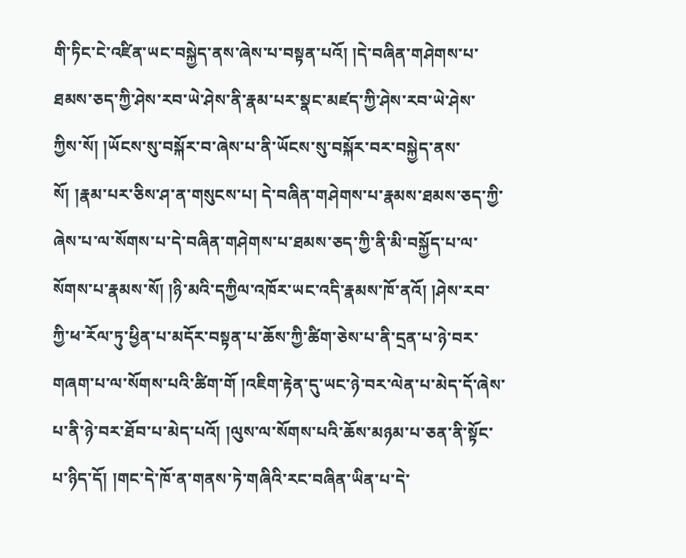གི་ཏིང་ངེ་འཛིན་ཡང་བསྐྱེད་ནས་ཞེས་པ་བསྟན་པའོ། །དེ་བཞིན་གཤེགས་པ་ཐམས་ཅད་ཀྱི་ཤེས་རབ་ཡེ་ཤེས་ནི་རྣམ་པར་སྣང་མཛད་ཀྱི་ཤེས་རབ་ཡེ་ཤེས་ཀྱིས་སོ། །ཡོངས་སུ་བསྐོར་བ་ཞེས་པ་ནི་ཡོངས་སུ་བསྐོར་བར་བསྐྱེད་ནས་སོ། །རྣམ་པར་ཅིས་ཤ་ན་གསུངས་པ། དེ་བཞིན་གཤེགས་པ་རྣམས་ཐམས་ཅད་ཀྱི་ཞེས་པ་ལ་སོགས་པ་དེ་བཞིན་གཤེགས་པ་ཐམས་ཅད་ཀྱི་ནི་མི་བསྐྱོད་པ་ལ་སོགས་པ་རྣམས་སོ། །ཉི་མའི་དཀྱིལ་འཁོར་ཡང་འདི་རྣམས་ཁོ་ནའོ། །ཤེས་རབ་ཀྱི་ཕ་རོལ་ཏུ་ཕྱིན་པ་མདོར་བསྟན་པ་ཆོས་ཀྱི་ཚིག་ཅེས་པ་ནི་དྲན་པ་ཉེ་བར་གཞག་པ་ལ་སོགས་པའི་ཚིག་གོ །འཇིག་རྟེན་དུ་ཡང་ཉེ་བར་ལེན་པ་མེད་དོ་ཞེས་པ་ནི་ཉེ་བར་ཐོབ་པ་མེད་པའོ། །ལུས་ལ་སོགས་པའི་ཆོས་མཉམ་པ་ཅན་ནི་སྟོང་པ་ཉིད་དོ། །གང་དེ་ཁོ་ན་གནས་ཏེ་གཞིའི་རང་བཞིན་ཡིན་པ་དེ་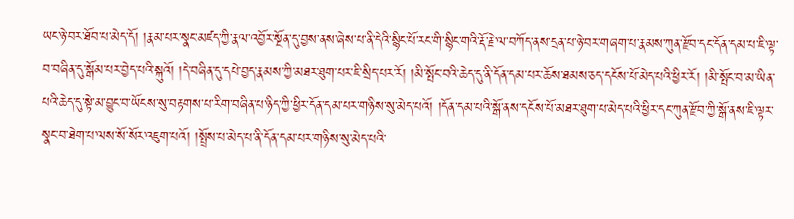ཡང་ཉེ་བར་ཐོབ་པ་མེད་དོ། །རྣམ་པར་སྣང་མཛད་ཀྱི་རྣལ་འབྱོར་སྔོན་དུ་བྱས་ནས་ཞེས་པ་ནི་དེའི་སྙིང་པོ་རང་གི་སྙིང་གའི་རྡོ་རྗེ་ལ་བཀོད་ནས་དྲན་པ་ཉེ་བར་གཞག་པ་རྣམས་ཀུན་རྫོབ་དང་དོན་དམ་པ་ཇི་ལྟ་བ་བཞིན་དུ་སྒོམ་པར་བྱེད་པའི་སྐུའོ། །དེ་བཞིན་དུ་དཔེ་བྱད་རྣམས་ཀྱི་མཐར་ཐུག་པར་ཇི་སྲིད་པར་རོ། །མི་སྤོང་བའི་ཆེད་དུ་ནི་དོན་དམ་པར་ཆོས་ཐམས་ཅད་དངོས་པོ་མེད་པའི་ཕྱིར་རོ། །མི་སྤོང་བ་མ་ཡིན་པའི་ཆེད་དུ་སྟེ་མ་བྱུང་བ་ཡོངས་སུ་བརྟགས་པ་རིག་བཞིན་པ་ཉིད་ཀྱི་ཕྱིར་དོན་དམ་པར་གཉིས་སུ་མེད་པའོ། །དོན་དམ་པའི་སྒོ་ནས་དངོས་པོ་མཐར་ཐུག་པ་མེད་པའི་ཕྱིར་དང་ཀུན་རྫོབ་ཀྱི་སྒོ་ནས་ཇི་ལྟར་སྣང་བ་ཐེག་པ་ལས་སོ་སོར་འཇུག་པའོ། །སྤྲོས་པ་མེད་པ་ནི་དོན་དམ་པར་གཉིས་སུ་མེད་པའི་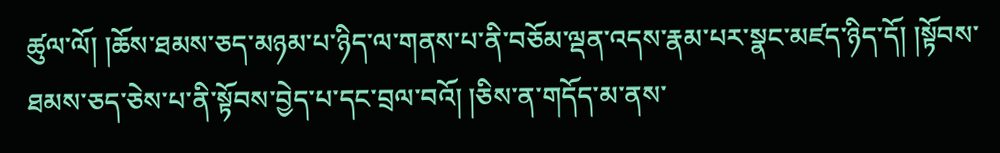ཚུལ་ལོ། །ཆོས་ཐམས་ཅད་མཉམ་པ་ཉིད་ལ་གནས་པ་ནི་བཅོམ་ལྡན་འདས་རྣམ་པར་སྣང་མཛད་ཉིད་དོ། །སྟོབས་ཐམས་ཅད་ཅེས་པ་ནི་སྟོབས་བྱེད་པ་དང་བྲལ་བའོ། །ཅིས་ན་གདོད་མ་ནས་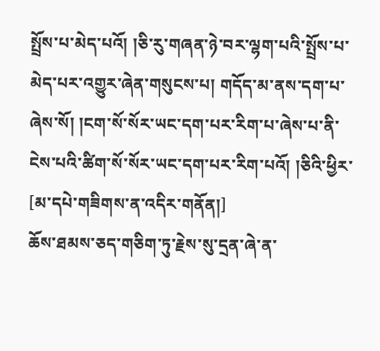སྤྲོས་པ་མེད་པའོ། །ཅི་རུ་གཞན་ཉེ་བར་ལྷག་པའི་སྤྲོས་པ་མེད་པར་འགྱུར་ཞེན་གསུངས་པ། གདོད་མ་ནས་དག་པ་ཞེས་སོ། །ངག་སོ་སོར་ཡང་དག་པར་རིག་པ་ཞེས་པ་ནི་ངེས་པའི་ཚིག་སོ་སོར་ཡང་དག་པར་རིག་པའོ། །ཅིའི་ཕྱིར་
[མ་དཔེ་གཟིགས་ན་འདིར་གནོན།]
ཆོས་ཐམས་ཅད་གཅིག་ཏུ་རྗེས་སུ་དྲན་ཞེ་ན་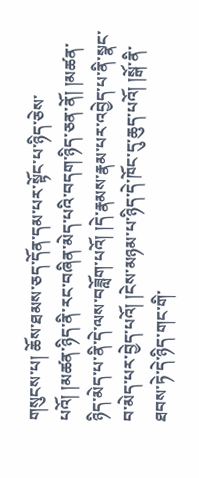གསུངས་པ། ཆོས་ཐམས་ཅད་དོན་དམ་པར་སྟོང་པ་ཉིད་ཅེས་པའོ། །མཚན་ཉིད་ནི་རང་བཞིན་མེད་པའི་བདག་ཉིད་ཅན་ནོ། །མཚན་ཉིད་མེད་པ་ནི་དེ་ལས་བཟློག་པའོ། །དེ་རྣམས་རྣམ་པར་འབྱེད་པ་ནི་སྣང་བ་མེད་པར་བྱེད་པའོ། །ངེས་མཉམ་པ་ཉིད་དེ་ཁོང་དུ་ཆུད་པའོ། །སྒོ་ནི་ཐབས་ཏེ་དེ་ཉིད་གང་གི་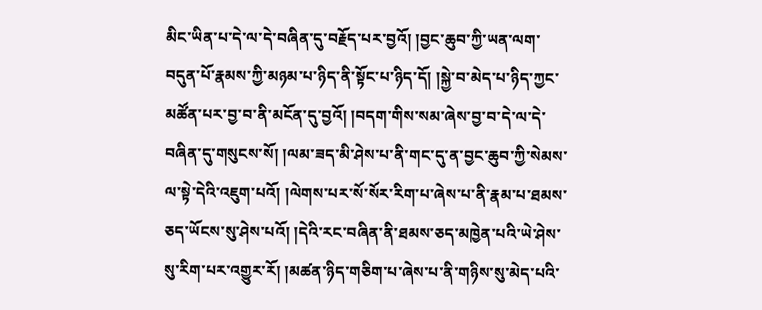མིང་ཡིན་པ་དེ་ལ་དེ་བཞིན་དུ་བརྗོད་པར་བྱའོ། །བྱང་ཆུབ་ཀྱི་ཡན་ལག་བདུན་པོ་རྣམས་ཀྱི་མཉམ་པ་ཉིད་ནི་སྟོང་པ་ཉིད་དོ། །སྐྱེ་བ་མེད་པ་ཉིད་ཀྱང་མཚོན་པར་བྱ་བ་ནི་མངོན་དུ་བྱའོ། །བདག་གིས་སམ་ཞེས་བྱ་བ་དེ་ལ་དེ་བཞིན་དུ་གསུངས་སོ། །ལམ་ཟད་མི་ཤེས་པ་ནི་གང་དུ་ན་བྱང་ཆུབ་ཀྱི་སེམས་ལ་སྟེ་དེའི་འཇུག་པའོ། །ལེགས་པར་སོ་སོར་རིག་པ་ཞེས་པ་ནི་རྣམ་པ་ཐམས་ཅད་ཡོངས་སུ་ཤེས་པའོ། །དེའི་རང་བཞིན་ནི་ཐམས་ཅད་མཁྱེན་པའི་ཡེ་ཤེས་སུ་རིག་པར་འགྱུར་རོ། །མཚན་ཉིད་གཅིག་པ་ཞེས་པ་ནི་གཉིས་སུ་མེད་པའི་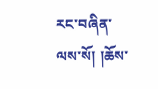རང་བཞིན་ལས་སོ། །ཆོས་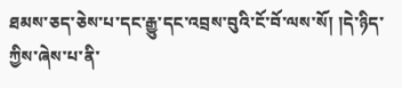ཐམས་ཅད་ཅེས་པ་དང་རྒྱུ་དང་འབྲས་བུའི་ངོ་བོ་ལས་སོ། །དེ་ཉིད་ཀྱིས་ཞེས་པ་ནི་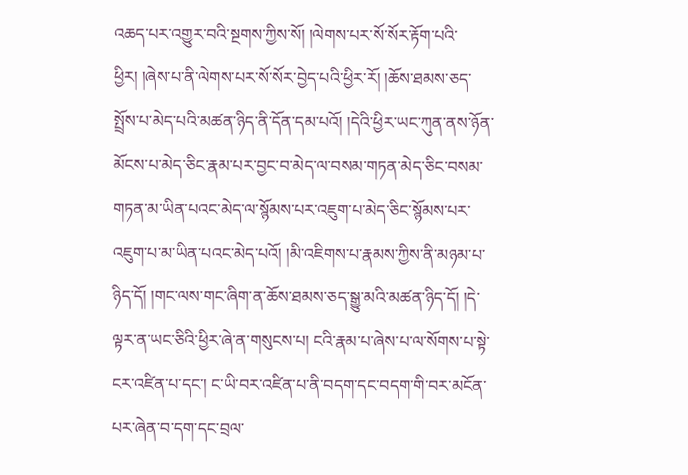འཆད་པར་འགྱུར་བའི་སྔགས་ཀྱིས་སོ། །ལེགས་པར་སོ་སོར་རྟོག་པའི་ཕྱིར། །ཞེས་པ་ནི་ལེགས་པར་སོ་སོར་བྱེད་པའི་ཕྱིར་རོ། །ཆོས་ཐམས་ཅད་སྤྲོས་པ་མེད་པའི་མཚན་ཉིད་ནི་དོན་དམ་པའོ། །དེའི་ཕྱིར་ཡང་ཀུན་ནས་ཉོན་མོངས་པ་མེད་ཅིང་རྣམ་པར་བྱང་བ་མེད་ལ་བསམ་གཏན་མེད་ཅིང་བསམ་གཏན་མ་ཡིན་པའང་མེད་ལ་སྙོམས་པར་འཇུག་པ་མེད་ཅིང་སྙོམས་པར་འཇུག་པ་མ་ཡིན་པའང་མེད་པའོ། །མི་འཇིགས་པ་རྣམས་ཀྱིས་ནི་མཉམ་པ་ཉིད་དོ། །གང་ལས་གང་ཞིག་ན་ཆོས་ཐམས་ཅད་སྒྱུ་མའི་མཚན་ཉིད་དོ། །དེ་ལྟར་ན་ཡང་ཅིའི་ཕྱིར་ཞེ་ན་གསུངས་པ། ངའི་རྣམ་པ་ཞེས་པ་ལ་སོགས་པ་སྟེ་ངར་འཛིན་པ་དང་། ང་ཡི་བར་འཛིན་པ་ནི་བདག་དང་བདག་གི་བར་མངོན་པར་ཞེན་བ་དག་དང་བྲལ་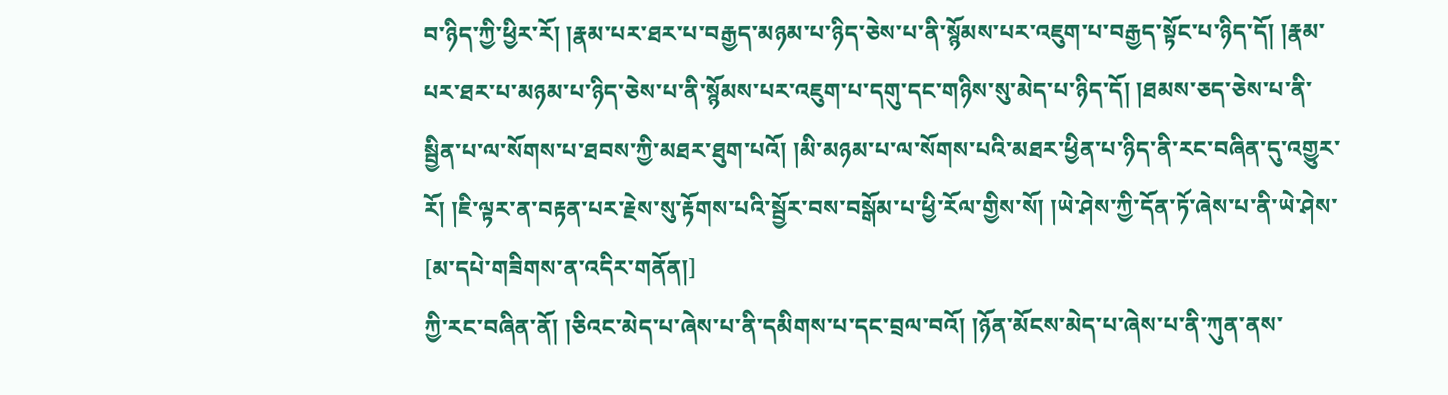བ་ཉིད་ཀྱི་ཕྱིར་རོ། །རྣམ་པར་ཐར་པ་བརྒྱད་མཉམ་པ་ཉིད་ཅེས་པ་ནི་སྙོམས་པར་འཇུག་པ་བརྒྱད་སྟོང་པ་ཉིད་དོ། །རྣམ་པར་ཐར་པ་མཉམ་པ་ཉིད་ཅེས་པ་ནི་སྙོམས་པར་འཇུག་པ་དགུ་དང་གཉིས་སུ་མེད་པ་ཉིད་དོ། །ཐམས་ཅད་ཅེས་པ་ནི་སྦྱིན་པ་ལ་སོགས་པ་ཐབས་ཀྱི་མཐར་ཐུག་པའོ། །མི་མཉམ་པ་ལ་སོགས་པའི་མཐར་ཕྱིན་པ་ཉིད་ནི་རང་བཞིན་དུ་འགྱུར་རོ། །ཇི་ལྟར་ན་བརྟན་པར་རྗེས་སུ་རྟོགས་པའི་སྦྱོར་བས་བསྒོམ་པ་ཕྱི་རོལ་གྱིས་སོ། །ཡེ་ཤེས་ཀྱི་དོན་ཏོ་ཞེས་པ་ནི་ཡེ་ཤེས་
[མ་དཔེ་གཟིགས་ན་འདིར་གནོན།]
ཀྱི་རང་བཞིན་ནོ། །ཅིའང་མེད་པ་ཞེས་པ་ནི་དམིགས་པ་དང་བྲལ་བའོ། །ཉོན་མོངས་མེད་པ་ཞེས་པ་ནི་ཀུན་ནས་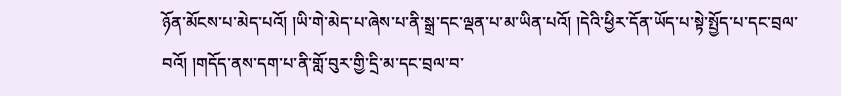ཉོན་མོངས་པ་མེད་པའོ། །ཡི་གེ་མེད་པ་ཞེས་པ་ནི་སྒྲ་དང་ལྡན་པ་མ་ཡིན་པའོ། །དེའི་ཕྱིར་དོན་ཡོད་པ་སྟེ་སྤྱོད་པ་དང་བྲལ་བའོ། །གདོད་ནས་དག་པ་ནི་གློ་བུར་གྱི་དྲི་མ་དང་བྲལ་བ་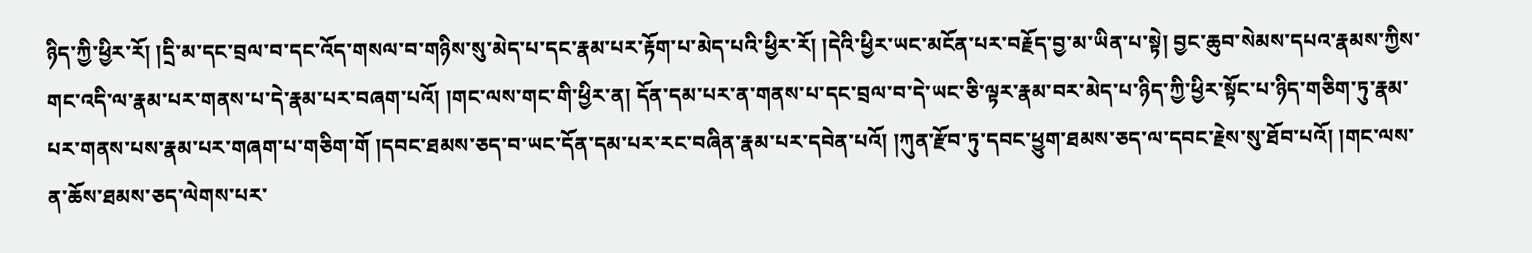ཉིད་ཀྱི་ཕྱིར་རོ། །དྲི་མ་དང་བྲལ་བ་དང་འོད་གསལ་བ་གཉིས་སུ་མེད་པ་དང་རྣམ་པར་རྟོག་པ་མེད་པའི་ཕྱིར་རོ། །དེའི་ཕྱིར་ཡང་མངོན་པར་བརྗོད་བྱ་མ་ཡིན་པ་སྟེ། བྱང་ཆུབ་སེམས་དཔའ་རྣམས་ཀྱིས་གང་འདི་ལ་རྣམ་པར་གནས་པ་དེ་རྣམ་པར་བཞག་པའོ། །གང་ལས་གང་གི་ཕྱིར་ན། དོན་དམ་པར་ན་གནས་པ་དང་བྲལ་བ་དེ་ཡང་ཅི་ལྟར་རྣམ་བར་མེད་པ་ཉིད་ཀྱི་ཕྱིར་སྟོང་པ་ཉིད་གཅིག་ཏུ་རྣམ་པར་གནས་པས་རྣམ་པར་གཞག་པ་གཅིག་གོ །དབང་ཐམས་ཅད་བ་ཡང་དོན་དམ་པར་རང་བཞིན་རྣམ་པར་དབེན་པའོ། །ཀུན་རྫོབ་ཏུ་དབང་ཕྱུག་ཐམས་ཅད་ལ་དབང་རྗེས་སུ་ཐོབ་པའོ། །གང་ལས་ན་ཆོས་ཐམས་ཅད་ལེགས་པར་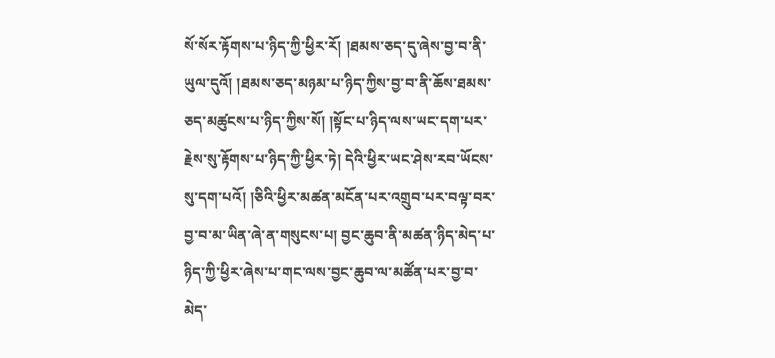སོ་སོར་རྟོགས་པ་ཉིད་ཀྱི་ཕྱིར་རོ། །ཐམས་ཅད་དུ་ཞེས་བྱ་བ་ནི་ཡུལ་དུའོ། །ཐམས་ཅད་མཉམ་པ་ཉིད་ཀྱིས་བྱ་བ་ནི་ཆོས་ཐམས་ཅད་མཚུངས་པ་ཉིད་ཀྱིས་སོ། །སྟོང་པ་ཉིད་ལས་ཡང་དག་པར་རྗེས་སུ་རྟོགས་པ་ཉིད་ཀྱི་ཕྱིར་ཏེ། དེའི་ཕྱིར་ཡང་ཤེས་རབ་ཡོངས་སུ་དག་པའོ། །ཅིའི་ཕྱིར་མཚན་མངོན་པར་འགྲུབ་པར་བལྟ་བར་བྱ་བ་མ་ཡིན་ཞེ་ན་གསུངས་པ། བྱང་ཆུབ་ནི་མཚན་ཉིད་མེད་པ་ཉིད་ཀྱི་ཕྱིར་ཞེས་པ་གང་ལས་བྱང་ཆུབ་ལ་མཚོན་པར་བྱ་བ་མེད་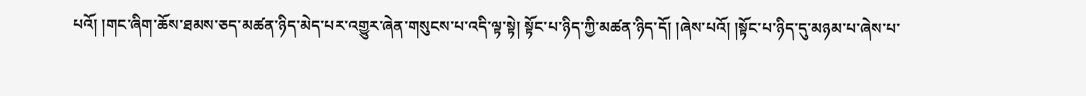པའོ། །གང་ཞིག་ཆོས་ཐམས་ཅད་མཚན་ཉིད་མེད་པར་འགྱུར་ཞེན་གསུངས་པ་འདི་ལྟ་སྟེ། སྟོང་པ་ཉིད་ཀྱི་མཚན་ཉིད་དོ། །ཞེས་པའོ། །སྟོང་པ་ཉིད་དུ་མཉམ་པ་ཞེས་པ་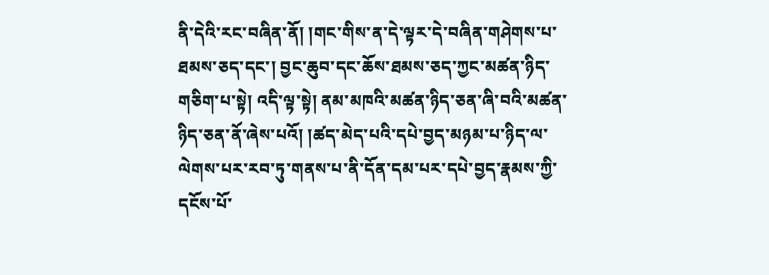ནི་དེའི་རང་བཞིན་ནོ། །གང་གིས་ན་དེ་ལྟར་དེ་བཞིན་གཤེགས་པ་ཐམས་ཅད་དང་། བྱང་ཆུབ་དང་ཆོས་ཐམས་ཅད་ཀྱང་མཚན་ཉིད་གཅིག་པ་སྟེ། འདི་ལྟ་སྟེ། ནམ་མཁའི་མཚན་ཉིད་ཅན་ཞི་བའི་མཚན་ཉིད་ཅན་ནོ་ཞེས་པའོ། །ཚད་མེད་པའི་དཔེ་བྱད་མཉམ་པ་ཉིད་ལ་ལེགས་པར་རབ་ཏུ་གནས་པ་ནི་དོན་དམ་པར་དཔེ་བྱད་རྣམས་ཀྱི་དངོས་པོ་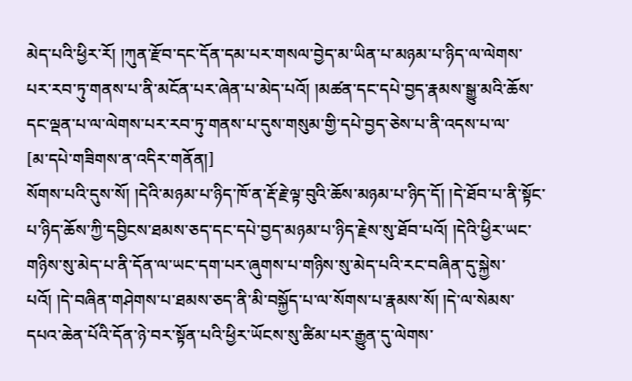མེད་པའི་ཕྱིར་རོ། །ཀུན་རྫོབ་དང་དོན་དམ་པར་གསལ་བྱེད་མ་ཡིན་པ་མཉམ་པ་ཉིད་ལ་ལེགས་པར་རབ་ཏུ་གནས་པ་ནི་མངོན་པར་ཞེན་པ་མེད་པའོ། །མཚན་དང་དཔེ་བྱད་རྣམས་སྒྱུ་མའི་ཆོས་དང་ལྡན་པ་ལ་ལེགས་པར་རབ་ཏུ་གནས་པ་དུས་གསུམ་གྱི་དཔེ་བྱད་ཅེས་པ་ནི་འདས་པ་ལ་
[མ་དཔེ་གཟིགས་ན་འདིར་གནོན།]
སོགས་པའི་དུས་སོ། །དེའི་མཉམ་པ་ཉིད་ཁོ་ན་རྡོ་རྗེ་ལྟ་བུའི་ཆོས་མཉམ་པ་ཉིད་དོ། །དེ་ཐོབ་པ་ནི་སྟོང་པ་ཉིད་ཆོས་ཀྱི་དབྱིངས་ཐམས་ཅད་དང་དཔེ་བྱད་མཉམ་པ་ཉིད་རྗེས་སུ་ཐོབ་པའོ། །དེའི་ཕྱིར་ཡང་གཉིས་སུ་མེད་པ་ནི་དོན་ལ་ཡང་དག་པར་ཞུགས་པ་གཉིས་སུ་མེད་པའི་རང་བཞིན་དུ་སྐྱེས་པའོ། །དེ་བཞིན་གཤེགས་པ་ཐམས་ཅད་ནི་མི་བསྐྱོད་པ་ལ་སོགས་པ་རྣམས་སོ། །དེ་ལ་སེམས་དཔའ་ཆེན་པོའི་དོན་ཉེ་བར་སྟོན་པའི་ཕྱིར་ཡོངས་སུ་ཚིམ་པར་རྒྱུན་དུ་ལེགས་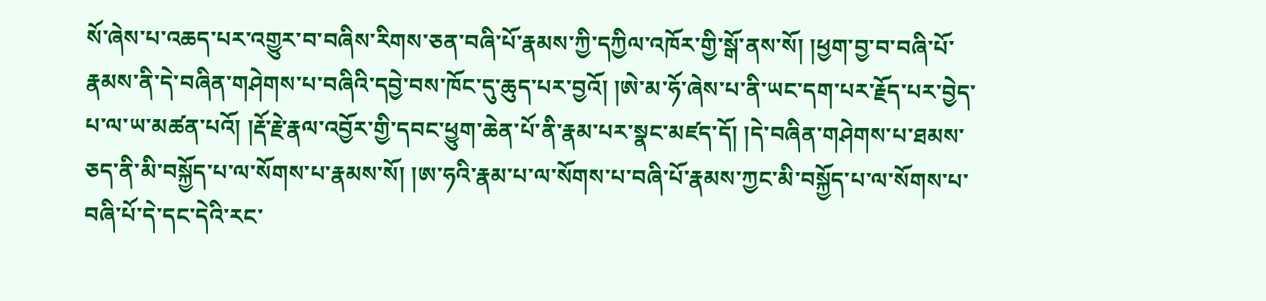སོ་ཞེས་པ་འཆད་པར་འགྱུར་བ་བཞིས་རིགས་ཅན་བཞི་པོ་རྣམས་ཀྱི་དཀྱིལ་འཁོར་གྱི་སྒོ་ནས་སོ། །ཕྱག་བྱ་བ་བཞི་པོ་རྣམས་ནི་དེ་བཞིན་གཤེགས་པ་བཞིའི་དབྱེ་བས་ཁོང་དུ་ཆུད་པར་བྱའོ། །ཨེ་མ་ཧོ་ཞེས་པ་ནི་ཡང་དག་པར་རྗོད་པར་བྱེད་པ་ལ་ཡ་མཚན་པའོ། །རྡོ་རྗེ་རྣལ་འབྱོར་གྱི་དབང་ཕྱུག་ཆེན་པོ་ནི་རྣམ་པར་སྣང་མཛད་དོ། །དེ་བཞིན་གཤེགས་པ་ཐམས་ཅད་ནི་མི་བསྐྱོད་པ་ལ་སོགས་པ་རྣམས་སོ། །ཨ་ཧའི་རྣམ་པ་ལ་སོགས་པ་བཞི་པོ་རྣམས་ཀྱང་མི་བསྐྱོད་པ་ལ་སོགས་པ་བཞི་པོ་དེ་དང་དེའི་རང་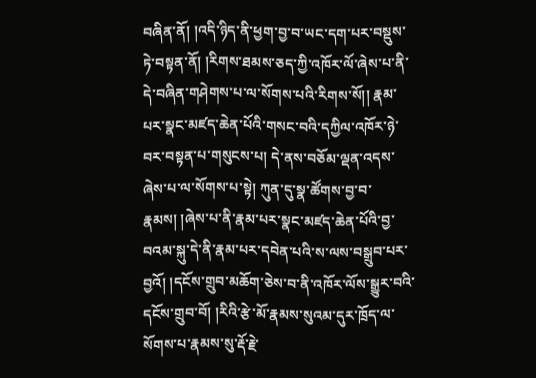བཞིན་ནོ། །འདི་ཉིད་ནི་ཕྱག་བྱ་བ་ཡང་དག་པར་བསྡུས་ཏེ་བསྟན་ནོ། །རིགས་ཐམས་ཅད་ཀྱི་འཁོར་ལོ་ཞེས་པ་ནི་དེ་བཞིན་གཤེགས་པ་ལ་སོགས་པའི་རིགས་སོ།། རྣམ་པར་སྣང་མཛད་ཆེན་པོའི་གསང་བའི་དཀྱིལ་འཁོར་ཉེ་བར་བསྟན་པ་གསུངས་པ། དེ་ནས་བཅོམ་ལྡན་འདས་ཞེས་པ་ལ་སོགས་པ་སྟེ། ཀུན་དུ་སྣ་ཚོགས་བྱ་བ་རྣམས། །ཞེས་པ་ནི་རྣམ་པར་སྣང་མཛད་ཆེན་པོའི་བྱ་བའམ་སྐུ་དེ་ནི་རྣམ་པར་དབེན་པའི་ས་ལས་བསྒྲུབ་པར་བྱའོ། །དངོས་གྲུབ་མཆོག་ཅེས་བ་ནི་འཁོར་ལོས་སྒྱུར་བའི་དངོས་གྲུབ་བོ། །རིའི་རྩེ་མོ་རྣམས་སུའམ་དུར་ཁྲོད་ལ་སོགས་པ་རྣམས་སུ་རྡོ་རྗེ་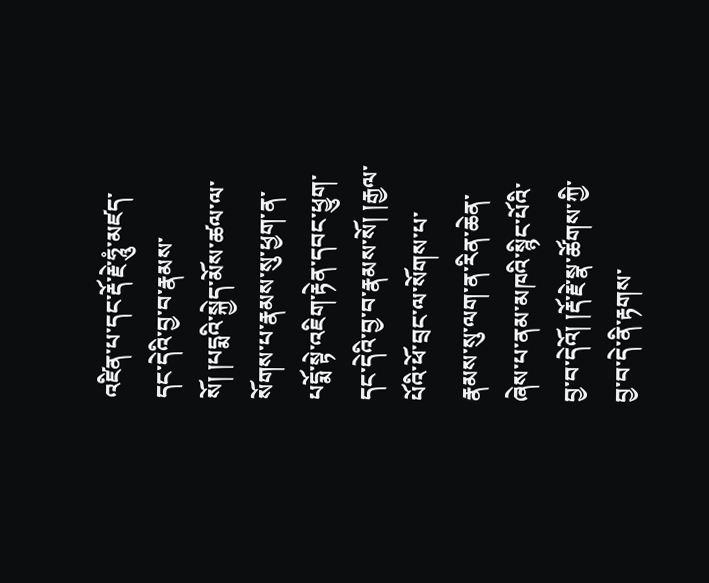འཛིན་པ་དང་རྡོ་རྗེ་ཧཱུཾ་མཛད་དང་དེའི་བྱ་བ་རྣམས་སོ། །པདྨའི་སྐྱེད་མོས་ཚལ་ལ་སོགས་པ་རྣམས་སུ་ཕྱག་ན་པདྨོ་སྟེ་འཇིག་རྟེན་དབང་ཕྱུག་དང་དེའི་བྱ་བ་རྣམས་སོ། །རྒྱལ་པོའི་ཕོ་བྲང་ལ་སོགས་པ་རྣམས་སུ་ལག་ན་རིན་ཆེན་ཞེས་པ་ནམ་མཁའི་སྙིང་པོའི་བྱ་བ་དེའོ། །རྡོ་རྗེ་སྣ་ཚོགས་ཀྱི་བྱ་བ་དེ་ནི་རྟགས་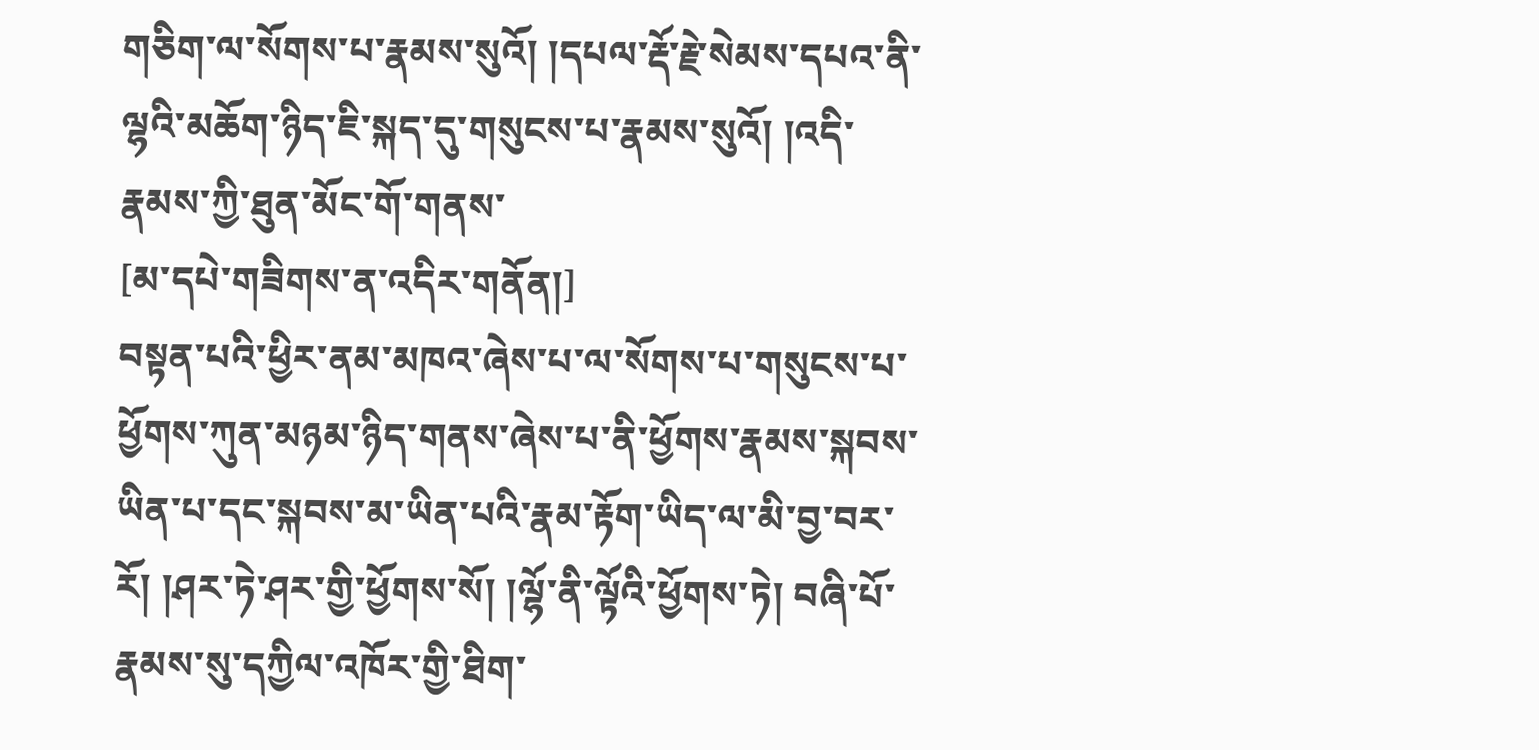གཅིག་ལ་སོགས་པ་རྣམས་སུའོ། །དཔལ་རྡོ་རྗེ་སེམས་དཔའ་ནི་ལྷའི་མཆོག་ཉིད་ཇི་སྐད་དུ་གསུངས་པ་རྣམས་སུའོ། །འདི་རྣམས་ཀྱི་ཐུན་མོང་གོ་གནས་
[མ་དཔེ་གཟིགས་ན་འདིར་གནོན།]
བསྟན་པའི་ཕྱིར་ནམ་མཁའ་ཞེས་པ་ལ་སོགས་པ་གསུངས་པ་ཕྱོགས་ཀུན་མཉམ་ཉིད་གནས་ཞེས་པ་ནི་ཕྱོགས་རྣམས་སྐབས་ཡིན་པ་དང་སྐབས་མ་ཡིན་པའི་རྣམ་རྟོག་ཡིད་ལ་མི་བྱ་བར་རོ། །ཤར་ཏེ་ཤར་གྱི་ཕྱོགས་སོ། །ལྷོ་ནི་ལྟོའི་ཕྱོགས་ཏེ། བཞི་པོ་རྣམས་སུ་དཀྱིལ་འཁོར་གྱི་ཐིག་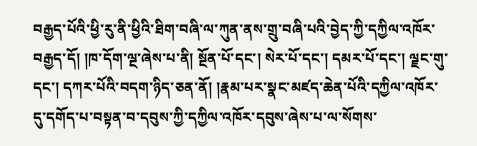བརྒྱད་པོའི་ཕྱི་རུ་ནི་ཕྱིའི་ཐིག་བཞི་ལ་ཀུན་ནས་གྲུ་བཞི་པའི་བྱེད་ཀྱི་དཀྱིལ་འཁོར་བརྒྱད་དོ། །ཁ་དོག་ལྔ་ཞེས་པ་ནི། སྔོན་པོ་དང་། སེར་པོ་དང་། དམར་པོ་དང་། ལྗང་གུ་དང་། དཀར་པོའི་བདག་ཉིད་ཅན་ནོ། །རྣམ་པར་སྣང་མཛད་ཆེན་པོའི་དཀྱིལ་འཁོར་དུ་དགོད་པ་བསྟན་བ་དབུས་ཀྱི་དཀྱིལ་འཁོར་དབུས་ཞེས་པ་ལ་སོགས་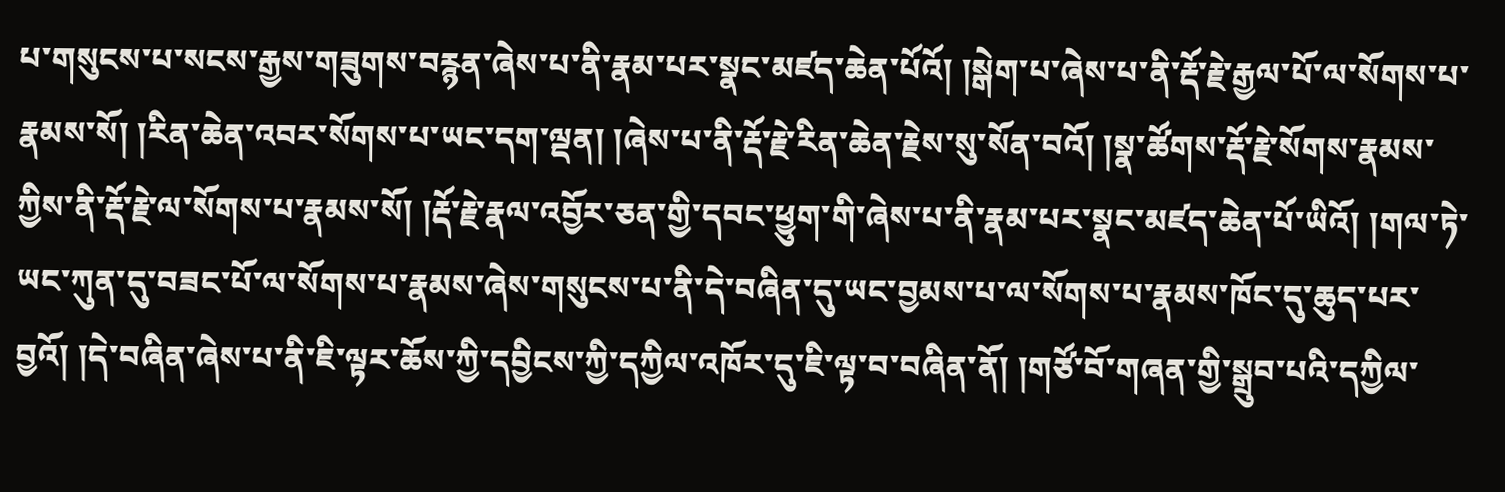པ་གསུངས་པ་སངས་རྒྱས་གཟུགས་བརྙན་ཞེས་པ་ནི་རྣམ་པར་སྣང་མཛད་ཆེན་པོའོ། །སྒེག་པ་ཞེས་པ་ནི་རྡོ་རྗེ་རྒྱལ་པོ་ལ་སོགས་པ་རྣམས་སོ། །རིན་ཆེན་འབར་སོགས་པ་ཡང་དག་ལྡན། །ཞེས་པ་ནི་རྡོ་རྗེ་རིན་ཆེན་རྗེས་སུ་སོན་བའོ། །སྣ་ཚོགས་རྡོ་རྗེ་སོགས་རྣམས་ཀྱིས་ནི་རྡོ་རྗེ་ལ་སོགས་པ་རྣམས་སོ། །རྡོ་རྗེ་རྣལ་འབྱོར་ཅན་གྱི་དབང་ཕྱུག་གི་ཞེས་པ་ནི་རྣམ་པར་སྣང་མཛད་ཆེན་པོ་ཡིའོ། །གལ་ཏེ་ཡང་ཀུན་དུ་བཟང་པོ་ལ་སོགས་པ་རྣམས་ཞེས་གསུངས་པ་ནི་དེ་བཞིན་དུ་ཡང་བྱམས་པ་ལ་སོགས་པ་རྣམས་ཁོང་དུ་ཆུད་པར་བྱའོ། །དེ་བཞིན་ཞེས་པ་ནི་ཇི་ལྟར་ཆོས་ཀྱི་དབྱིངས་ཀྱི་དཀྱིལ་འཁོར་དུ་ཇི་ལྟ་བ་བཞིན་ནོ། །གཙོ་བོ་གཞན་གྱི་སྒྲུབ་པའི་དཀྱིལ་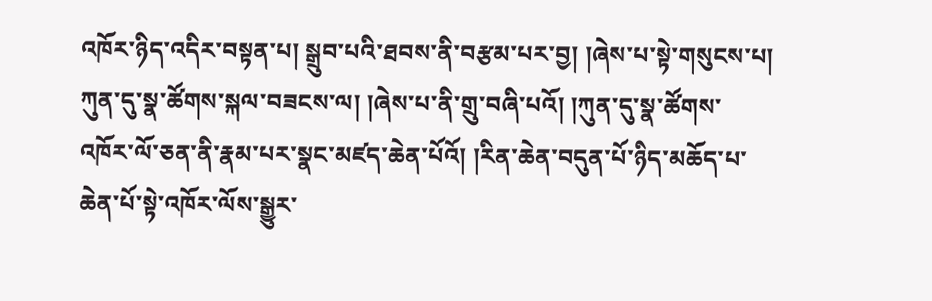འཁོར་ཉིད་འདིར་བསྟན་པ། སྒྲུབ་པའི་ཐབས་ནི་བརྩམ་པར་བྱ། །ཞེས་པ་སྟེ་གསུངས་པ། ཀུན་དུ་སྣ་ཚོགས་སྐལ་བཟངས་ལ། །ཞེས་པ་ནི་གྲུ་བཞི་པའོ། །ཀུན་དུ་སྣ་ཚོགས་འཁོར་ལོ་ཅན་ནི་རྣམ་པར་སྣང་མཛད་ཆེན་པོའོ། །རིན་ཆེན་བདུན་པོ་ཉིད་མཆོད་པ་ཆེན་པོ་སྟེ་འཁོར་ལོས་སྒྱུར་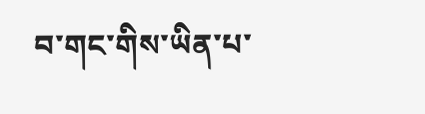བ་གང་གིས་ཡིན་པ་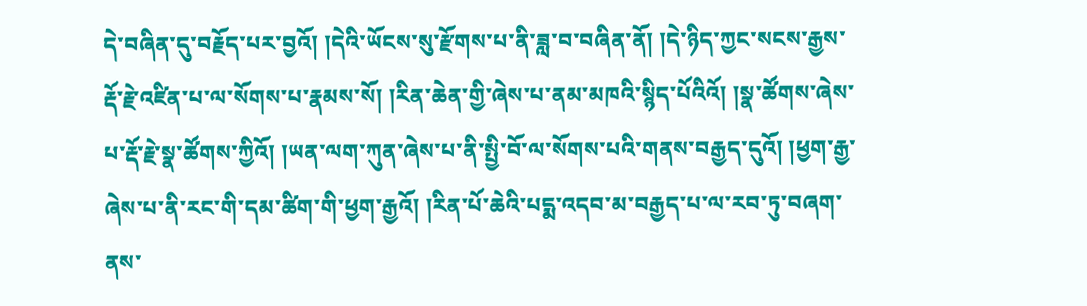དེ་བཞིན་དུ་བརྗོད་པར་བྱའོ། །དེའི་ཡོངས་སུ་རྫོགས་པ་ནི་ཟླ་བ་བཞིན་ནོ། །དེ་ཉིད་ཀྱང་སངས་རྒྱས་རྡོ་རྗེ་འཛིན་པ་ལ་སོགས་པ་རྣམས་སོ། །རིན་ཆེན་གྱི་ཞེས་པ་ནམ་མཁའི་སྙིད་པོའིའོ། །སྣ་ཚོགས་ཞེས་པ་རྡོ་རྗེ་སྣ་ཚོགས་ཀྱིའོ། །ཡན་ལག་ཀུན་ཞེས་པ་ནི་སྤྱི་བོ་ལ་སོགས་པའི་གནས་བརྒྱད་དུའོ། །ཕྱག་རྒྱ་ཞེས་པ་ནི་རང་གི་དམ་ཚིག་གི་ཕྱག་རྒྱའོ། །རིན་པོ་ཆེའི་པདྨ་འདབ་མ་བརྒྱད་པ་ལ་རབ་ཏུ་བཞག་ནས་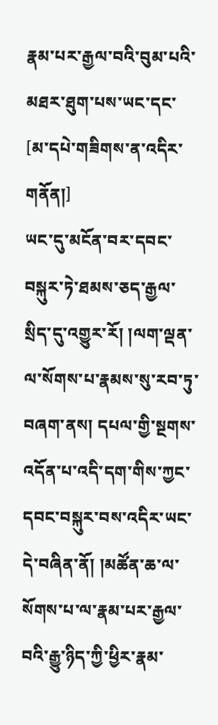རྣམ་པར་རྒྱལ་བའི་བུམ་པའི་མཐར་ཐུག་པས་ཡང་དང་
[མ་དཔེ་གཟིགས་ན་འདིར་གནོན།]
ཡང་དུ་མངོན་བར་དབང་བསྐུར་ཏེ་ཐམས་ཅད་རྒྱལ་སྲིད་དུ་འགྱུར་རོ། །ལག་ལྡན་ལ་སོགས་པ་རྣམས་སུ་རབ་ཏུ་བཞག་ནས། དཔལ་གྱི་སྔགས་འདོན་པ་འདི་དག་གིས་ཀྱང་དབང་བསྐུར་བས་འདིར་ཡང་དེ་བཞིན་ནོ། །མཚོན་ཆ་ལ་སོགས་པ་ལ་རྣམ་པར་རྒྱལ་བའི་རྒྱུ་ཉིད་ཀྱི་ཕྱིར་རྣམ་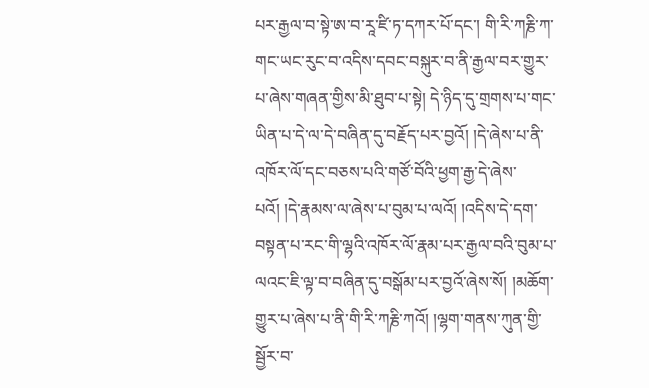པར་རྒྱལ་བ་སྟེ་ཨ་བ་རཱ་ཛི་ཏ་དཀར་པོ་དང་། གི་རི་ཀརྞི་ཀ་གང་ཡང་རུང་བ་འདིས་དབང་བསྐུར་བ་ནི་རྒྱལ་བར་གྱུར་པ་ཞེས་གཞན་གྱིས་མི་ཐུབ་པ་སྟེ། དེ་ཉིད་དུ་གྲགས་པ་གང་ཡིན་པ་དེ་ལ་དེ་བཞིན་དུ་བརྗོད་པར་བྱའོ། །དེ་ཞེས་པ་ནི་འཁོར་ལོ་དང་བཅས་པའི་གཙོ་བོའི་ཕྱག་རྒྱ་དེ་ཞེས་པའོ། །དེ་རྣམས་ལ་ཞེས་པ་བུམ་པ་ལའོ། །འདིས་དེ་དག་བསྟན་པ་རང་གི་ལྷའི་འཁོར་ལོ་རྣམ་པར་རྒྱལ་བའི་བུམ་པ་ལའང་ཇི་ལྟ་བ་བཞིན་དུ་བསྒོམ་པར་བྱའོ་ཞེས་སོ། །མཆོག་གྱུར་པ་ཞེས་པ་ནི་གི་རི་ཀརྞི་ཀའོ། །ལྷག་གནས་ཀུན་གྱི་སྦྱོར་བ་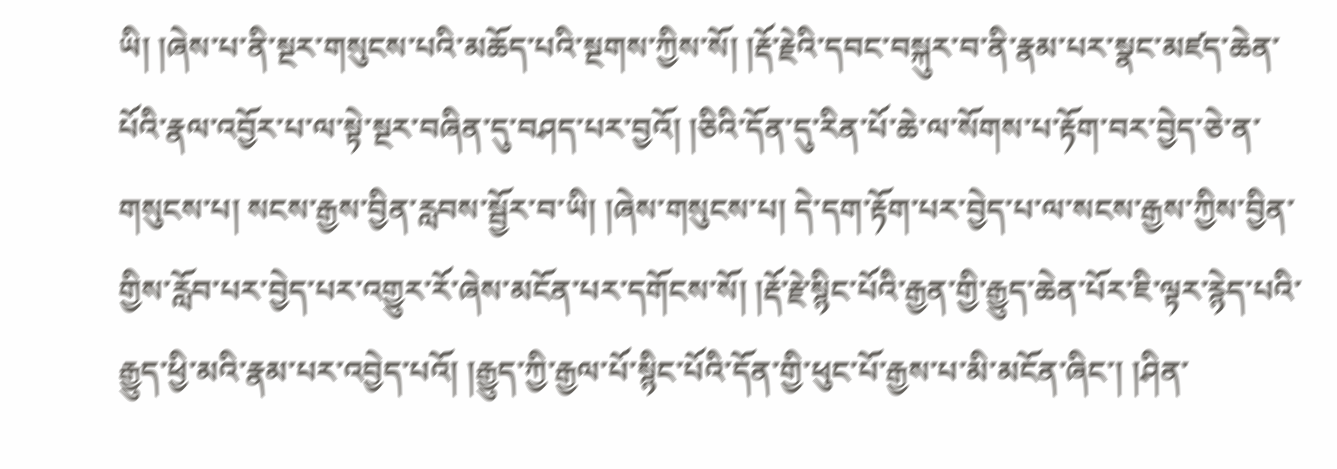ཡི། །ཞེས་པ་ནི་སྔར་གསུངས་པའི་མཆོད་པའི་སྔགས་ཀྱིས་སོ། །རྡོ་རྗེའི་དབང་བསྐུར་བ་ནི་རྣམ་པར་སྣང་མཛད་ཆེན་པོའི་རྣལ་འབྱོར་པ་ལ་སྟེ་སྔར་བཞིན་དུ་བཤད་པར་བྱའོ། །ཅིའི་དོན་དུ་རིན་པོ་ཆེ་ལ་སོགས་པ་རྟོག་བར་བྱེད་ཅེ་ན་གསུངས་པ། སངས་རྒྱས་བྱིན་རླབས་སྦྱོར་བ་ཡི། །ཞེས་གསུངས་པ། དེ་དག་རྟོག་པར་བྱེད་པ་ལ་སངས་རྒྱས་ཀྱིས་བྱིན་གྱིས་རློབ་པར་བྱེད་པར་འགྱུར་རོ་ཞེས་མངོན་པར་དགོངས་སོ། །རྡོ་རྗེ་སྙིང་པོའི་རྒྱན་གྱི་རྒྱུད་ཆེན་པོར་ཇི་ལྟར་རྙེད་པའི་རྒྱུད་ཕྱི་མའི་རྣམ་པར་འབྱེད་པའོ། །རྒྱུད་ཀྱི་རྒྱལ་པོ་སྙིང་པོའི་དོན་གྱི་ཕུང་པོ་རྒྱས་པ་མི་མངོན་ཞིང་། །ཤིན་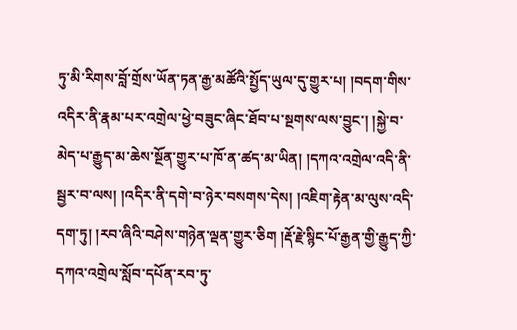ཏུ་མི་རིགས་བློ་གྲོས་ཡོན་ཏན་རྒྱ་མཚོའི་སྤྱོད་ཡུལ་དུ་གྱུར་པ། །བདག་གིས་འདིར་ནི་རྣམ་པར་འགྲེལ་ཕྱེ་བཟུང་ཞིང་ཐོབ་པ་སྔགས་ལས་བྱུང་། །སྐྱེ་བ་མེད་པ་རྒྱུད་མ་ཆེས་སྔོན་གྱུར་པ་ཁོ་ན་ཚད་མ་ཡིན། །དཀའ་འགྲེལ་འདི་ནི་སྦྱར་བ་ལས། །འདིར་ནི་དགེ་བ་ཉེར་བསགས་དེས། །འཇིག་རྟེན་མ་ལུས་འདི་དག་ཏུ། །རབ་ཞིའི་བཤེས་གཉེན་ལྡན་གྱུར་ཅིག །རྡོ་རྗེ་སྙིང་པོ་རྒྱན་གྱི་རྒྱུད་ཀྱི་དཀའ་འགྲེལ་སློབ་དཔོན་རབ་ཏུ་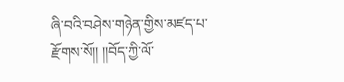ཞི་བའི་བཤེས་གཉེན་གྱིས་མཛད་པ་རྫོགས་སོ།། །།བོད་ཀྱི་ལོ་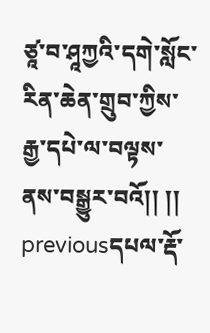ཙཱ་བ་ཤཱཀྱའི་དགེ་སློང་རིན་ཆེན་གྲུབ་ཀྱིས་རྒྱ་དཔེ་ལ་བལྟས་ནས་བསྒྱུར་བའོ།། །།
previousདཔལ་རྡོ་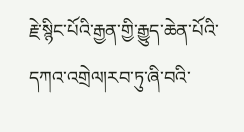རྗེ་སྙིང་པོའི་རྒྱན་གྱི་རྒྱུད་ཆེན་པོའི་དཀའ་འགྲེལ།རབ་ཏུ་ཞི་བའི་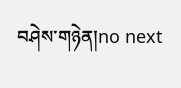བཤེས་གཉེན།no next